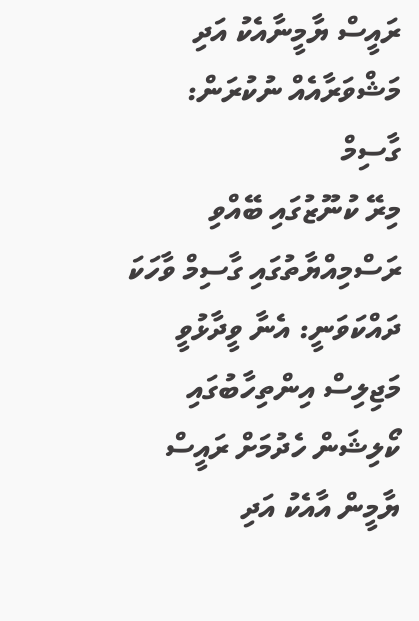ރައީސް ޔާމީނާއެކު އަދި މަޝްވަރާއެއް ނުކުރަން: ގާސިމް
މިރޭ ކުނޫޒުގައި ބޭއްވި ރަސްމިއްޔާތުގައި ގާސިމް ވާހަކަ ދައްކަވަނީ: އެނާ ވީދާޅުވީ މަޖިލިސް އިންތިހާބުގައި ކޯލިޝަން ހެދުމަށް ރައީސް ޔާމީން އާއެކު އަދި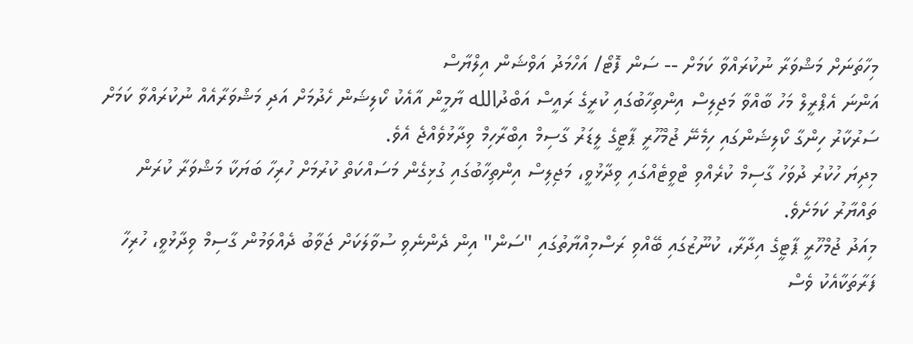މިހާތަނަށް މަޝްވަރާ ނުކުރައްވާ ކަމަށް -- ސަން ފޮޓޯ/ އަހްމަދު އަވްޝަން އިލްޔާސް
އަންނަ އެޕްރީލް މަހު ބާއްވާ މަޖިލިސް އިންތިހާބުގައި ކުރީގެ ރައީސް އަބްދުالله ޔާމީން އާއެކު ކޯލިޝަން ހެދުމަށް އަދި މަޝްވަރާއެއް ނުކުރައްވާ ކަމަށް ސަރުކާރު ހިންގާ ކޯލިޝަންގައި ހިމެނޭ ޖުމްހޫރީ ޕާޓީގެ ލީޑަރު ގާސިމް އިބްރާހިމް ވިދާޅުވެއްޖެ އެވެ.
މިދިޔަ ހުކުރު ދުވަހު ގާސިމް ކުރެއްވި ޓްވީޓެއްގައި ވިދާޅުވީ، މަޖިލިސް އިންތިހާބުގައި ގުޅިގެން މަސައްކަތް ކުރުމަށް ހުރިހާ ބަޔަކާ މަޝްވަރާ ކުރަން ތައްޔާރު ކަމަށެވެ.
މިއަދު ޖުމްހޫރީ ޕާޓީގެ އިދާރާ، ކުނޫޒުގައި ބޭއްވި ރަސްމިއްޔާތުގައި "ސަން" އިން ދެންނެވި ސުވާލަކަށް ޖަވާބު ދެއްވަމުން ގާސިމް ވިދާޅުވީ، ހުރިހާ ފަރާތަކާއެކު ވެސް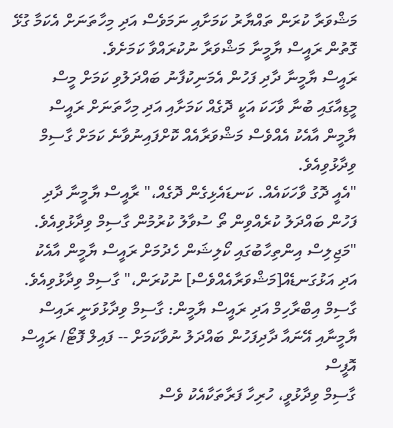މަޝްވަރާ ކުރަން ތައްޔާރު ކަމަށާއި ނަމަވެސް އަދި މިހާތަނަށް އެކަމާ ގުޅޭ ގޮތުން ރައީސް ޔާމީނާ މަޝްވަރާ ނުކުރައްވާ ކަމަށެވެ.
ރައީސް ޔާމީނާ ދާދި ފަހުން އެމަނިކުފާނު ބައްދަލުވި ކަމަށް މީސް މީޑިއާގައި ބުނާ ވާހަކަ އަކީ ދޮގެއް ކަމަށާއި އަދި މިހާތަނަށް ރައީސް ޔާމީން އާއެކު އެއްވެސް މަޝްވަރާއެއް ކޮށްފައިނުވާނެ ކަމަށް ގާސިމް ވިދާޅުވިއެވެ.
"އެއީ ދޮގު ވާހަކައެއް. ކަނޑައެޅިގެން ދޮގެއް،" ރާއީސް ޔާމީނާ ދާދި ފަހުން ބައްދަލު ކުރެއްވިން ތޯ ސުވާލު ކުރުމުން ގާސިމް ވިދާޅުވިއެވެ.
"މަޖިލިސް އިންތިހާބުގައި ކޯލިޝަން ހެދުމަށް ރައީސް ޔާމީން އާއެކު އަދި އަޅުގަނޑެއް[މަޝްވަރާއެއްވެސް] ނުކުރަން،" ގާސިމް ވިދާޅުވިއެވެ.
ގާސިމް އިބްރާހިމް އަދި ރައީސް ޔާމީން: ގާސިމް ވިދާޅުވަނީ ރައިސް ޔާމީނާއި އޭނައާ ދާދިފަހުން ބައްދަލު ނުވާކަމަށް -- ފައިލް ފޮޓޯ/ ރައީސް އޮފީސް
ގާސިމް ވިދާޅުވީ، ހުރިހާ ފަރާތަކާއެކު ވެސް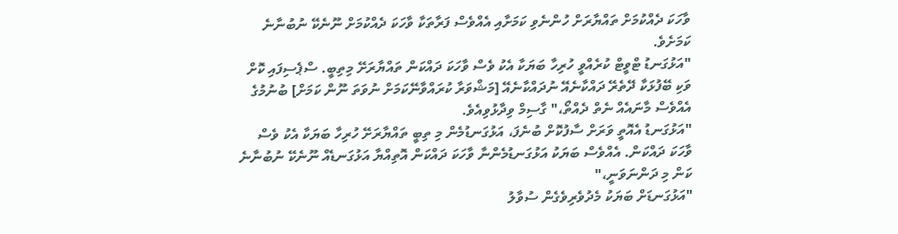ވާހަކަ ދެއްކުމަށް ތައްޔާރަށް ހުންނެވި ކަމަށާއި އެއްވެސް ފަރާތަކާ ވާހަކަ ދެއްކުމަށް ނޫނެކޭ ނުބުނާނެ ކަމަށެވެ.
"އަޅުގަނޑު ޓްވީޓް ކުރެއްވީ ހުރިހާ ބަޔަކާ އެކު ވެސް ވާހަކަ ދައްކަން ތައްޔާރަށޭ މިތިބީ. ސްޕެސިފައި ކޮށް ވަކި ބޭފުޅަކާ ދޭތެރޭ ދައްކާނެއޭ ނުދައްކާނެއޭ [މަޝްވަރާ ކުރައްވާނޭކަމަށް ނުވަތަ ނޫން ކަމަށް] ބުނުމުގެ އެއްވެސް މާނައެއް ނެތް ދެއްތޯ،" ގާސިމް ވިދާޅުވިއެވެ.
"އަޅުގަނޑު އެއޮތީ ވަރަށް ސާފުކޮށް ބުނެފަ، އަޅުގަނޑުމެން މި ތިބީ ތައްޔާރަށޭ ހުރިހާ ބަޔަކާ އެކު ވެސް ވާހަކަ ދައްކަން. އެއްވެސް ބަޔަކު އަޅުގަނޑުމެންނާ ވާހަކަ ދައްކަން އޮތިއްޔާ އަޅުގަނޑެއް ނޫނެކޭ ނުބުނާނެ ކަން މި ދަންނަވަނީ،"
"އަޅުގަނޑަށް ބަޔަކު މެދުވެރިވެގެން ސުވާލު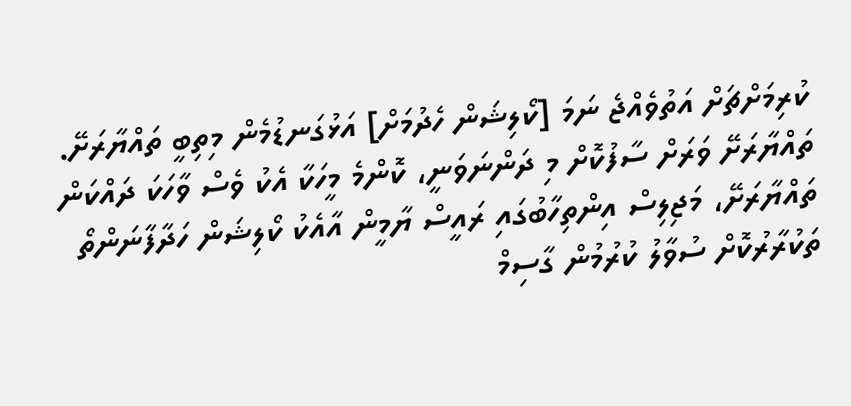ކުރިމަށްޗަށް އަތުވެއްޖެ ނަމަ [ކޯލިޝަން ހެދުމަށް] އަޅުގަނޑުމެން މިތިބީ ތައްޔާރަށޭ. ތައްޔާރަށޭ ވަރަށް ސާފުކޮށް މި ދަންނަވަނީ، ކޮންމެ މީހަކާ އެކު ވެސް ވާހަކަ ދައްކަން ތައްޔާރަށޭ، މަޖިލިސް އިންތިހާބުގައި ރައީސް ޔާމީން އާއެކު ކޯލިޝަން ހަދާފާނަންތޯ ތަކުރާރުކޮށް ސުވާލު ކުރުމުން ގާސިމް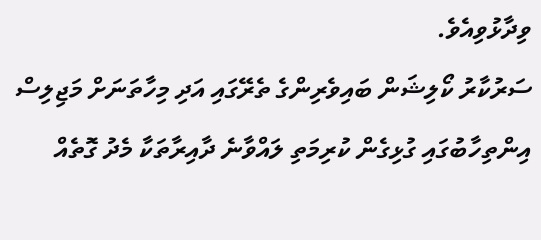ވިދާޅުވިއެވެ.
ސަރުކާރު ކޯލިޝަން ބައިވެރިންގެ ތެރޭގައި އަދި މިހާތަނަށް މަޖިލިސް އިންތިހާބުގައި ގުޅިގެން ކުރިމަތި ލައްވާނެ ދާއިރާތަކާ މެދު ގޮތެއް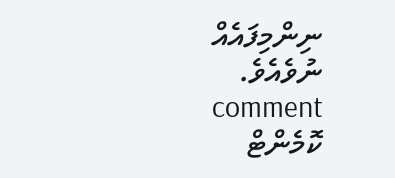ނިންމިފައެއް ނުވެއެވެ.
comment ކޮމެންޓް